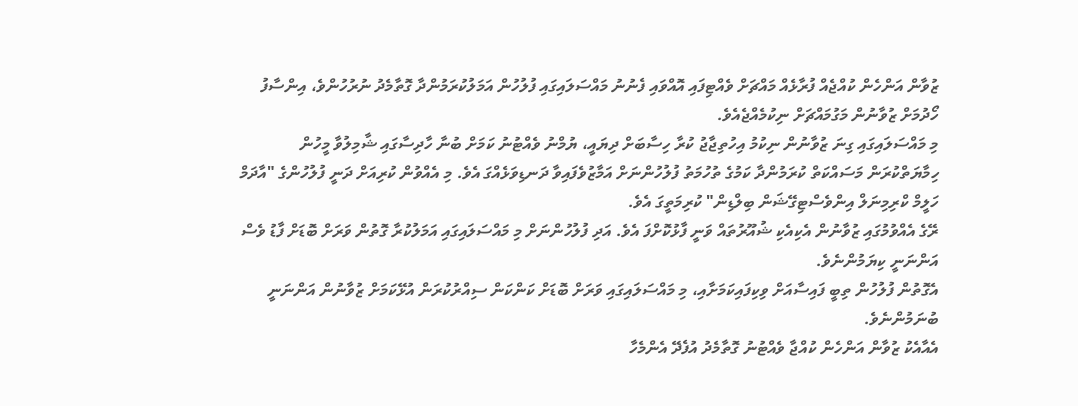ޒުވާން އަންހެން ކުއްޖެއް ފުރާޅެއް މައްޗަށް ވެއްޓިފައި އޮއްވައި ފެނުނު މައްސަލައިގައި ފުލުހުން އަމަލުކުރަމުންދާ ގޮތާމެދު ނުރުހުންވެ، އިންސާފު ހޯދުމަށް ޒުވާނުން މަގުމައްޗަށް ނިކުމެއްޖެއެވެ.
މި މައްސަލައިގައި ގިނަ ޒުވާނުން ނިކުމު އިހުތިޖާޖު ކުރާ ހިސާބަށް ދިޔައީ، ޔުމްނު ވެއްޓުނު ކަމަށް ބުނާ ހާދިސާގައި ޝާމިލުވާ މީހުން ހިމާޔަތްކުރަން މަސައްކަތް ކުރަމުންދާ ކަމުގެ ތުހުމަތު ފުލުހުންނަށް އަމާޒުވެފައިވާ ދަނޑިވަޅެއްގަ އެވެ. މި އެއްވުން ކުރިއަށް ދަނީ ފުލުހުންގެ "އާދަމް ހަލީމް ކްރިމިނަލް އިންވެސްޓިގޭޝަން ބިލްޑިން" ކުރިމަތީގަ އެވެ.
ރޭގެ އެއްވުމުގައި ޒުވާނުން އެކިއެކި ޝުއޫރުތައް ވަނީ ފާޅުކޮށްފަ އެވެ. އަދި ފުލުހުންނަށް މި މައްސަލައިގައި އަމަލުކުރާ ގޮތުން ވަރަށް ބޮޑަށް ފާޑު ވެސް އަންނަނީ ކިޔަމުންނެވެ.
އެގޮތުން ފުލުހުން ތިބީ ފައިސާއަށް ވިކިފައިކަމަށާއި، މި މައްސަލައިގައި ވަރަށް ބޮޑަށް ކަންކަން ސިއްރުކުރަން އުޅޭކަމަށް ޒުވާނުން އަންނަނީ ބުނަމުންނެވެ.
އެއާއެކު ޒުވާން އަންހެން ކުއްޖާ ވެއްޓުނު ގޮތާމެދު އުފެދޭ އެންމެހާ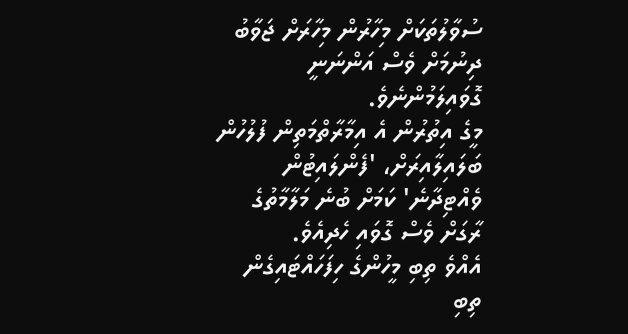ސުވާލުތަކަށް މިހާރުން މިހާރަށް ޖަވާބު ދިނުމަށް ވެސް އަންނަނީ ގޮވައިލަމުންނެވެ.
މީގެ އިތުރުން އެ އިމާރާތްމަތިން ފުލުހުން ބަލައިލާއިރަށް، 'ފެންލައިޓުން ވެއްޓިދާނެ' ކަމަށް ބުނެ މަލާމާތުގެ ރާގަށް ވެސް ގޮވައި ހެދިއެވެ.
އެއްވެ ތިބި މީހުންގެ ހިފަހައްޓައިގެން ތިބި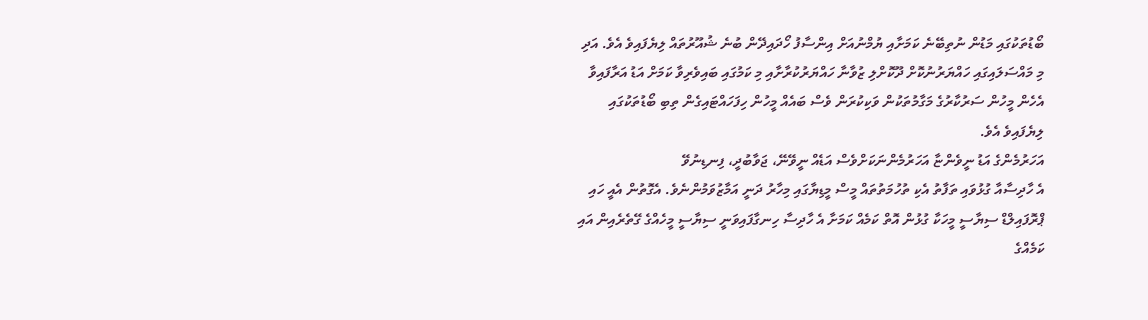ބޯޑުތަކުގައި މަޑުން ނުތިބޭނެ ކަމަށާއި ޔުމްނުއަށް އިންސާފު ހޯދައިދޭން ބުނެ ޝުއޫރުތައް ލިޔެފައިވެ އެވެ. އަދި މި މައްސަލައިގައި ހައްޔަރުނުކޮށް ދޫކޮށްލި ޒުވާނާ ހައްޔަރުކުރާށާއި މި ކަމުގައި ބައިވެރިވާ ކަމަށް އަޑު އަރާފައިވާ އެހެން މީހުން ސަރުކާރުގެ މަގާމުތަކުން ވަކިކުރަން ވެސް ބައެއް މީހުން ހިފަހައްޓައިގެން ތިބި ބޯޑުތަކުގައި ލިޔެފައިވެ އެވެ.
އަހަރުމެންގެ އަޑު ނީވެންޏާ އަހަރުމެންނަކަށްވެސް އަޑެއް ނީވޭނޭ، ޖަވާބުދީ، ފިނޑިނުވޭ
އެ ހާދިސާއާ ގުޅުވައި ތަފާތު އެކި ތުހުމަތުތައް މީސް މީޑިޔާގައި މިހާރު ދަނީ އަމާޒުވަމުންނެވެ. އެގޮތުން އެއީ ހައި ޕްރޮފައިލްޑް ސިޔާސީ މީހަކާ ގުޅުން އޮތް ކަމެއް ކަމަށާ އެ ހާދިސާ ހިނގާފައިވަނީ ސިޔާސީ މީހެއްގެ ގޭތެރެއިން އައި ކަމެއްގެ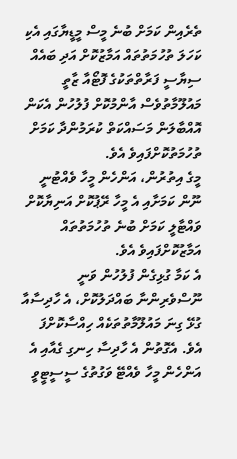ތެރެއިން ކަމަށް ބުނެ މީސް މީޑީޔާގައި އެކި ކަހަލަ ތުހުމަތުތައް އަމާޒުކޮށް އަދި ބައެއް ސިޔާސީ ފަރާތްތަކުގެ ފޮޓޯއާ ޒާތީ މައުލޫމާތުވެސް އާންމުކޮށް ފުލުހުން އެކަން އޮއްބާލަން މަސައްކަތް ކުރަމުންދާ ކަމަށް ތުހުމަތުކޮށްފައިވެ އެވެ.
މީގެ އިތުރުން، އަންހެން މީހާ ވެއްޓުނީ ނޫން ކަމަށާއި އެ މީހާ ރޭޕުކޮށް އަނިޔާކޮށް ވައްޓާލީ ކަމަށް ބުނެ ތުހުމަތުތައް އަމާޒުކޮށްފައިވެ އެވެ.
އެ ކަމާ ގުޅިގެން ފުލުހުން ވަނީ ނޫސްވެރިންނާ ބައްދަލުކޮށް، އެ ހާދިސާއާ ގުޅޭ ގިނަ މައުލޫމާތުތަކެއް ހިއްސާކޮށްފަ އެވެ. އެގޮތުން އެ ހާދިސާ ހިނގި ގެއާއި އެ އަންހެން މީހާ ވެއްޓޭ ވަގުތުގެ ސީސީޓީވީ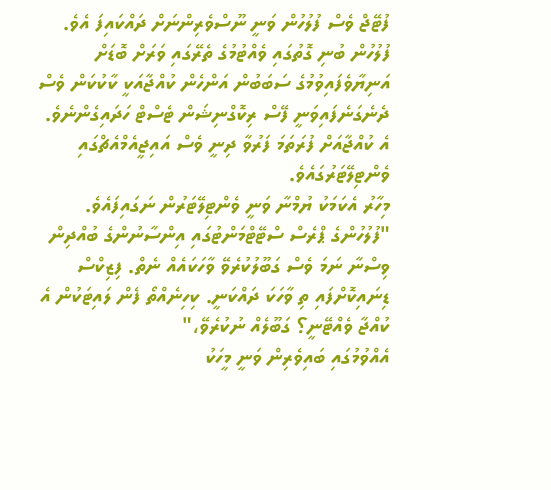ފުޓޭޖް ވެސް ފުލުހުން ވަނީ ނޫސްވެރިންނަށް ދައްކައިފަ އެވެ.
ފުލުހުން ބުނި ގޮތުގައި ވެއްޓުމުގެ ތެރޭގައި ވަރަށް ބޮޑަށް އަނިޔާވެފައިވުމުގެ ސަބަބުން އަންހެން ކުއްޖާއަކީ ކާކުކަން ވެސް ދެނެގަނެފައިވަނީ ފޭސް ރިކޮގްނިޝަން ޓެސްޓް ހަދައިގެންނެވެ. އެ ކުއްޖާއަށް ފުރަތަމަ ފަރުވާ ދިނީ ވެސް އައިޖީއެމްއެޗްގައި ވެންޓިލޭޓަރުގައެވެ.
މިހާރު އެކަމަކު ޔުމްނާ ވަނީ ވެންޓިލޭޓަރުން ނަގައިފައެވެ.
"ފުލުހުންގެ ޕްރެސް ސްޓޭޓްމަންޓުގައި އިންސާނުންގެ ބުއްދިން ވިސްނާ ނަމަ ވެސް ގަބޫލުކުރެވޭ ވާހަކައެއް ނެތް. ފިޒިކްސް ޑިނައިކޮށްފައި ތި ވާހަކަ ދައްކަނީ. ކިހިނެއްތޯ ފެން ލައިޓަކުން އެ ކުއްޖާ ވެއްޓޭނީ؟ ގަބޫލެއް ނުކުރެވޭ،"
އެއްވުމުގައި ބައިވެރިން ވަނީ މީހަކު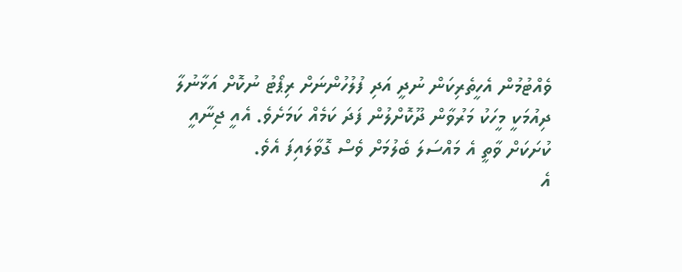ވެއްޓުމުން އެހީތެރިކަން ނުދީ އަދި ފުލުހުންނަށް ރިޕޯޓު ނުކޮށް އަޅާނުލާ ދިއުމަކީ މީހަކު މަރުވާން ދޫކޮށްލުން ފަދަ ކަމެއް ކަމަށެވެ. އެއީ ޖިނާއީ ކުށަކަށް ވާތީ އެ މައްސަލަ ބެލުމަށް ވެސް ގޮވާލައިފަ އެވެ.
އެ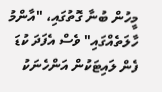މީހުން ބުނާ ގޮތުގައި، "އާންމު ހާލަތެއްގައި" ވެސް އެފަދަ ކުޑަ ފެން ލައިޓަކުން އަންހެނަކު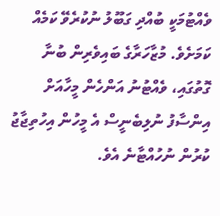ވެއްޓުމަކީ ބުއްދި ގަބޫލު ނުކުރެވޭ ކަމެއް ކަމަށެވެ. މުޒާހަރާގެ ބައިވެރިން ބުނާ ގޮތުގައި، ވެއްޓުނު އަންހެން މީހާއަށް އިންސާފު ނުލިބެނީސް އެ މީހުން އިހުތިޖާޖު ކުރުން ނުހުއްޓާނެ އެވެ.